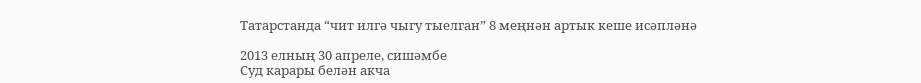Татарстанда “чит илгә чыгу тыелган” 8 меңнән артык кеше исәпләнә

2013 елның 30 апреле, сишәмбе
Суд карары белән акча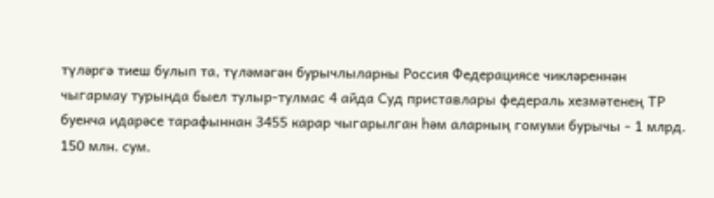түләргә тиеш булып та, түләмәгән бурычлыларны Россия Федерациясе чикләреннән чыгармау турында быел тулыр-тулмас 4 айда Суд приставлары федераль хезмәтенең ТР буенча идарәсе тарафыннан 3455 карар чыгарылган һәм аларның гомуми бурычы - 1 млрд. 150 млн. сум.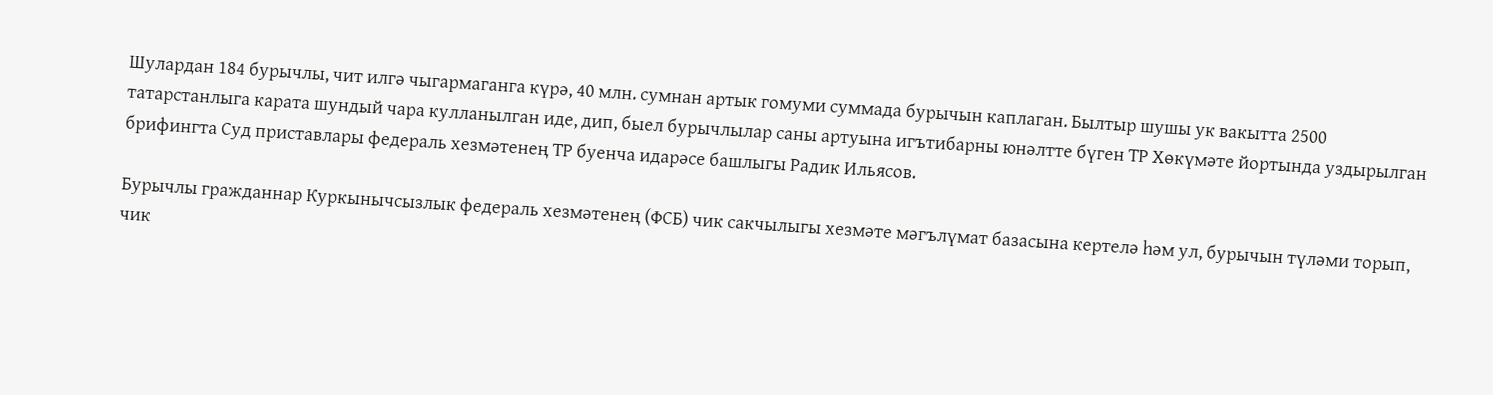Шулардан 184 бурычлы, чит илгә чыгармаганга күрә, 40 млн. сумнан артык гомуми суммада бурычын каплаган. Былтыр шушы ук вакытта 2500 татарстанлыга карата шундый чара кулланылган иде, дип, быел бурычлылар саны артуына игътибарны юнәлтте бүген ТР Хөкүмәте йортында уздырылган брифингта Суд приставлары федераль хезмәтенең ТР буенча идарәсе башлыгы Радик Ильясов.

Бурычлы гражданнар Куркынычсызлык федераль хезмәтенең (ФСБ) чик сакчылыгы хезмәте мәгълүмат базасына кертелә һәм ул, бурычын түләми торып, чик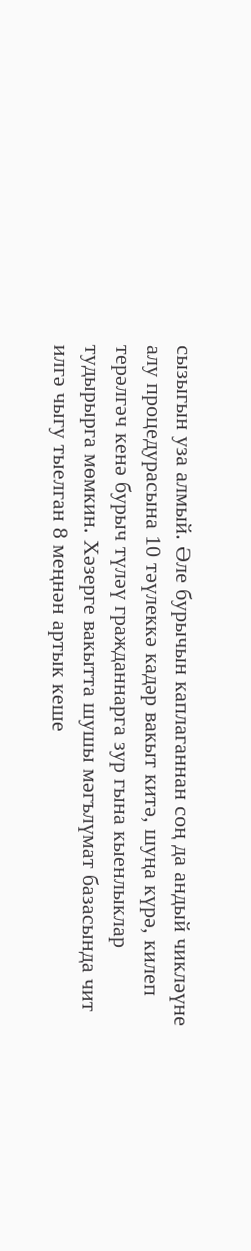сызыгын уза алмый. Әле бурычын каплаганнан соң да андый чикләүне алу процедурасына 10 тәүлеккә кадәр вакыт китә, шуңа күрә, килеп терәлгәч кенә бурыч түләү гражданнарга зур гына кыенлыклар тудырырга мөмкин. Хәзерге вакытта шушы мәгълүмат базасында чит илгә чыгу тыелган 8 меңнән артык кеше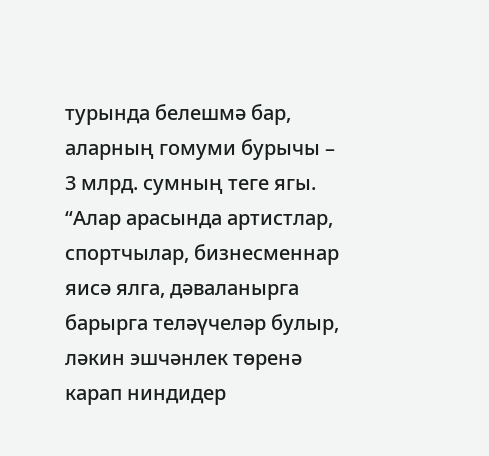турында белешмә бар, аларның гомуми бурычы – 3 млрд. сумның теге ягы. “Алар арасында артистлар, спортчылар, бизнесменнар яисә ялга, дәваланырга барырга теләүчеләр булыр, ләкин эшчәнлек төренә карап ниндидер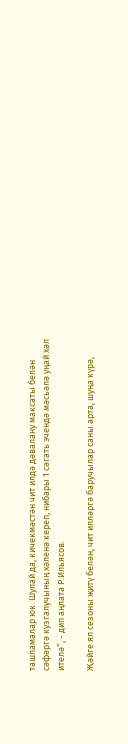ташламалар юк. Шулай да, кичекмәстән чит илдә дәвалану максаты белән сәфәргә кузгалучының хәленә кереп, нибары 1 сәгать эчендә мәсьәлә уңай хәл ителә”, - дип аңлата Р.Ильясов.

Җәйге ял сезоны җитү белән, чит илләргә баручылар саны арта, шуңа күрә,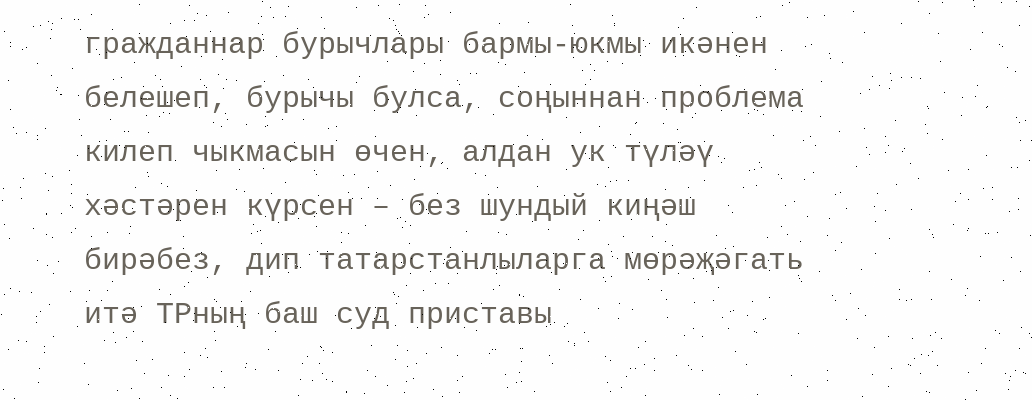гражданнар бурычлары бармы-юкмы икәнен белешеп, бурычы булса, соңыннан проблема килеп чыкмасын өчен, алдан ук түләү хәстәрен күрсен – без шундый киңәш бирәбез, дип татарстанлыларга мөрәҗәгать итә ТРның баш суд приставы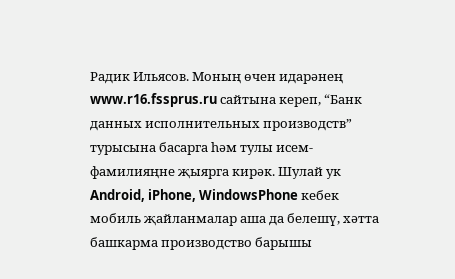Радик Ильясов. Моның өчен идарәнең www.r16.fssprus.ru сайтына кереп, “Банк данных исполнительных производств” турысына басарга һәм тулы исем-фамилияңне җыярга кирәк. Шулай ук Android, iPhone, WindowsPhone кебек мобиль җайланмалар аша да белешү, хәтта башкарма производство барышы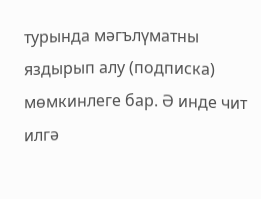турында мәгълүматны яздырып алу (подписка) мөмкинлеге бар. Ә инде чит илгә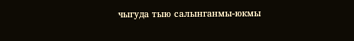чыгуда тыю салынганмы-юкмы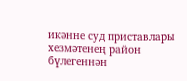икәнне суд приставлары хезмәтенең район бүлегеннән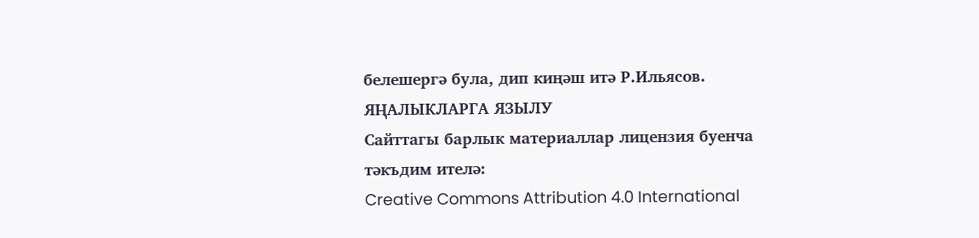белешергә була, дип киңәш итә Р.Ильясов.
ЯҢАЛЫКЛАРГА ЯЗЫЛУ
Сайттагы барлык материаллар лицензия буенча тәкъдим ителә:
Creative Commons Attribution 4.0 International